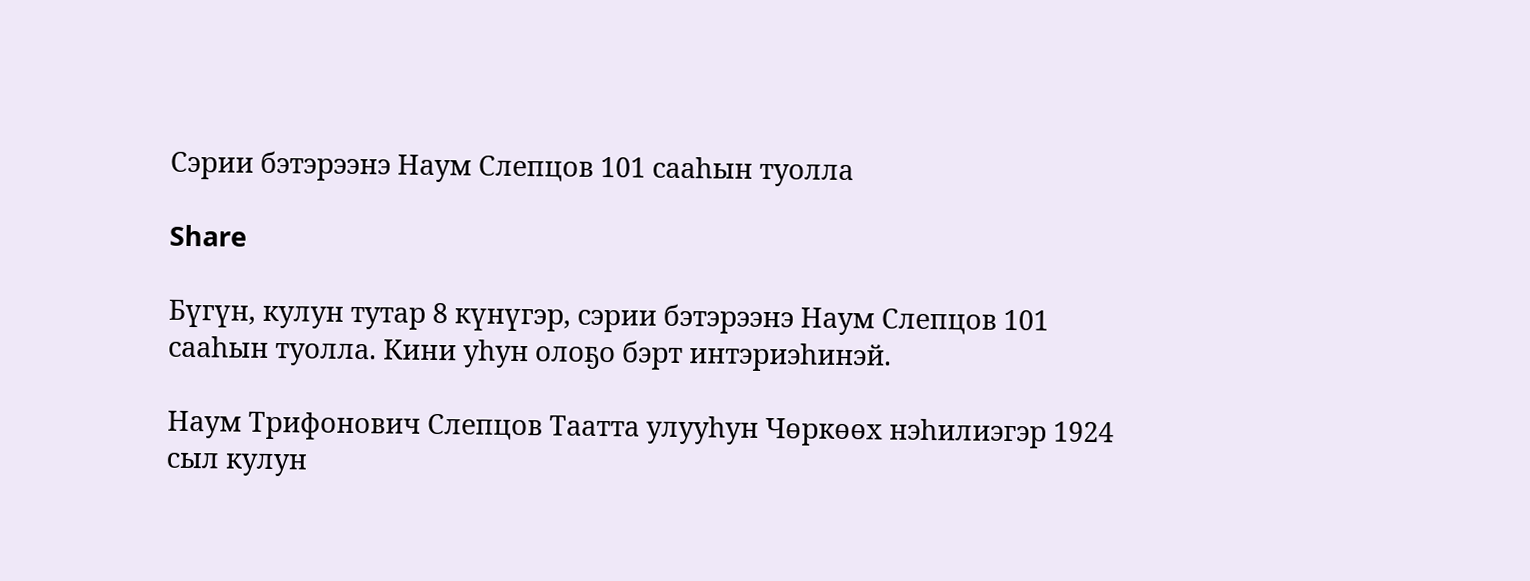Сэрии бэтэрээнэ Наум Слепцов 101 сааһын туолла

Share

Бүгүн, кулун тутар 8 күнүгэр, сэрии бэтэрээнэ Наум Слепцов 101 сааһын туолла. Кини уһун олоҕо бэрт интэриэһинэй.

Наум Трифонович Слепцов Таатта улууһун Чөркөөх нэһилиэгэр 1924 сыл кулун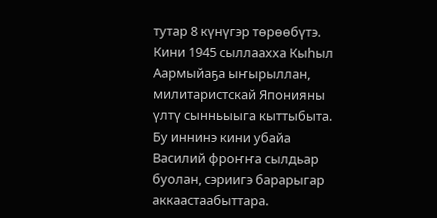тутар 8 күнүгэр төрөөбүтэ. Кини 1945 сыллаахха Кыһыл Аармыйаҕа ыҥырыллан, милитаристскай Японияны үлтү сынньыыга кыттыбыта. Бу иннинэ кини убайа Василий фроҥҥа сылдьар буолан, сэриигэ барарыгар аккаастаабыттара.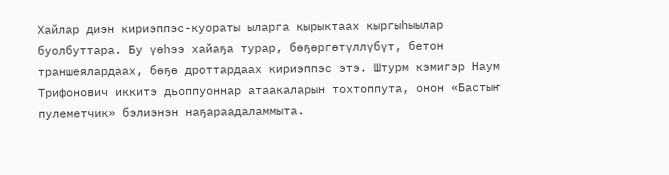Хайлар диэн кириэппэс-куораты ыларга кырыктаах кыргыһыылар буолбуттара. Бу үөһээ хайаҕа турар, бөҕөргөтүллүбүт, бетон траншеялардаах, бөҕө дроттардаах кириэппэс этэ. Штурм кэмигэр Наум Трифонович иккитэ дьоппуоннар атаакаларын тохтоппута, онон «Бастыҥ пулеметчик» бэлиэнэн наҕараадаламмыта.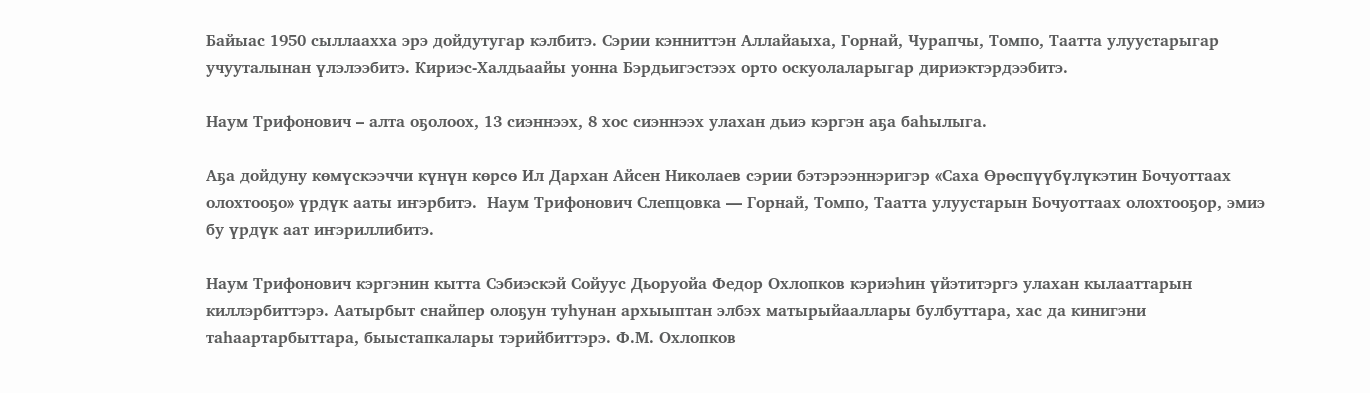Байыас 1950 сыллаахха эрэ дойдутугар кэлбитэ. Сэрии кэнниттэн Аллайаыха, Горнай, Чурапчы, Томпо, Таатта улуустарыгар учууталынан үлэлээбитэ. Кириэс-Халдьаайы уонна Бэрдьигэстээх орто оскуолаларыгар дириэктэрдээбитэ.

Наум Трифонович – алта оҕолоох, 13 сиэннээх, 8 хос сиэннээх улахан дьиэ кэргэн аҕа баһылыга.

Аҕа дойдуну көмүскээччи күнүн көрсө Ил Дархан Айсен Николаев сэрии бэтэрээннэригэр «Саха Өрөспүүбүлүкэтин Бочуоттаах олохтооҕо» үрдүк ааты иҥэрбитэ.  Наум Трифонович Слепцовка — Горнай, Томпо, Таатта улуустарын Бочуоттаах олохтооҕор, эмиэ бу үрдүк аат иҥэриллибитэ.

Наум Трифонович кэргэнин кытта Сэбиэскэй Сойуус Дьоруойа Федор Охлопков кэриэһин үйэтитэргэ улахан кылааттарын киллэрбиттэрэ. Аатырбыт снайпер олоҕун туһунан архыыптан элбэх матырыйааллары булбуттара, хас да кинигэни таһаартарбыттара, быыстапкалары тэрийбиттэрэ. Ф.М. Охлопков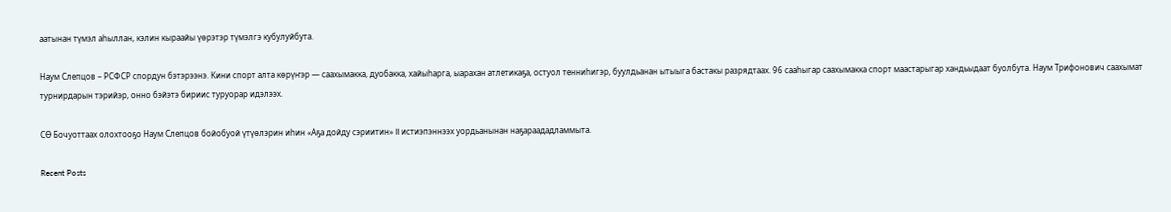аатынан түмэл аһыллан, кэлин кыраайы үөрэтэр түмэлгэ кубулуйбута.

Наум Слепцов – РСФСР спордун бэтэрээнэ. Кини спорт алта көрүҥэр — саахымакка, дуобакка, хайыһарга, ыарахан атлетикаҕа, остуол тенниһигэр, буулдьанан ытыыга бастакы разрядтаах. 96 сааһыгар саахымакка спорт маастарыгар хандьыдаат буолбута. Наум Трифонович саахымат турнирдарын тэрийэр, онно бэйэтэ бириис туруорар идэлээх.

СӨ Бочуоттаах олохтооҕо Наум Слепцов бойобуой үтүөлэрин иһин «Аҕа дойду сэриитин» II истиэпэннээх уордьанынан наҕараададламмыта.

Recent Posts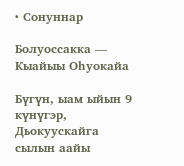• Сонуннар

Болуоссакка — Кыайыы Оһуокайа

Бүгүн, ыам ыйын 9 күнүгэр, Дьокуускайга сылын аайы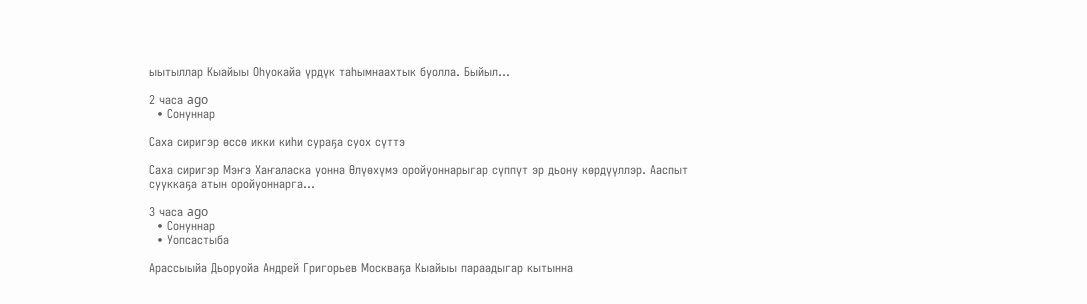ыытыллар Кыайыы Оһуокайа үрдүк таһымнаахтык буолла. Быйыл…

2 часа ago
  • Сонуннар

Саха сиригэр өссө икки киһи сураҕа суох сүттэ

Саха сиригэр Мэҥэ Хаҥаласка уонна Өлүөхүмэ оройуоннарыгар сүппүт эр дьону көрдүүллэр. Ааспыт сууккаҕа атын оройуоннарга…

3 часа ago
  • Сонуннар
  • Уопсастыба

Арассыыйа Дьоруойа Андрей Григорьев Москваҕа Кыайыы параадыгар кытынна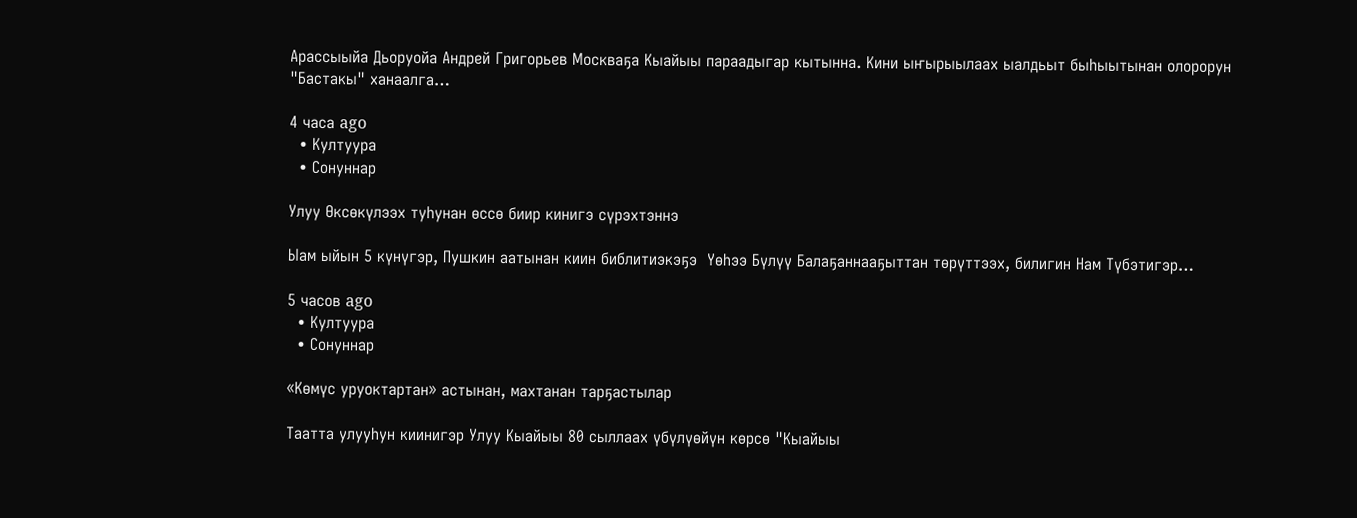Арассыыйа Дьоруойа Андрей Григорьев Москваҕа Кыайыы параадыгар кытынна. Кини ыҥырыылаах ыалдьыт быһыытынан олорорун "Бастакы" ханаалга…

4 часа ago
  • Култуура
  • Сонуннар

Улуу Өксөкүлээх туһунан өссө биир кинигэ сүрэхтэннэ

Ыам ыйын 5 күнүгэр, Пушкин аатынан киин библитиэкэҕэ  Үөһээ Бүлүү Балаҕаннааҕыттан төрүттээх, билигин Нам Түбэтигэр…

5 часов ago
  • Култуура
  • Сонуннар

«Көмүс уруоктартан» астынан, махтанан тарҕастылар

Таатта улууһун киинигэр Улуу Кыайыы 80 сыллаах үбүлүөйүн көрсө "Кыайыы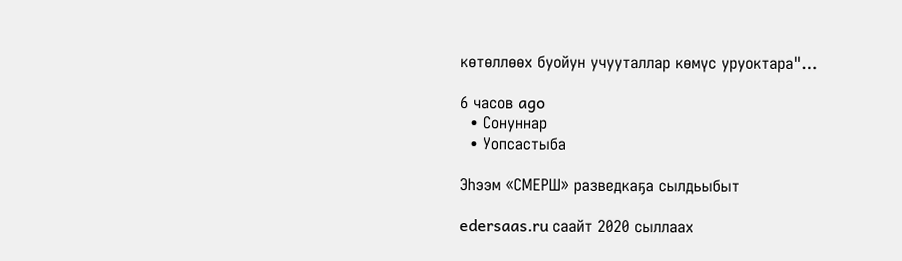көтөллөөх буойун учууталлар көмүс уруоктара"…

6 часов ago
  • Сонуннар
  • Уопсастыба

Эһээм «СМЕРШ» разведкаҕа сылдьыбыт

edersaas.ru саайт 2020 сыллаах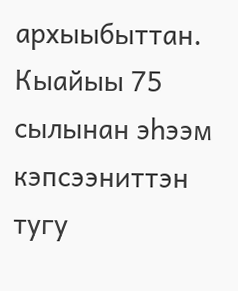архыыбыттан. Кыайыы 75 сылынан эһээм кэпсээниттэн тугу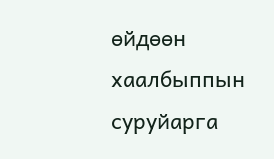өйдөөн хаалбыппын суруйарга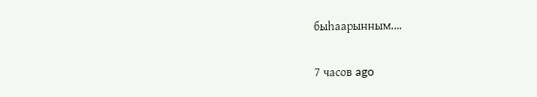быһаарынным.…

7 часов ago